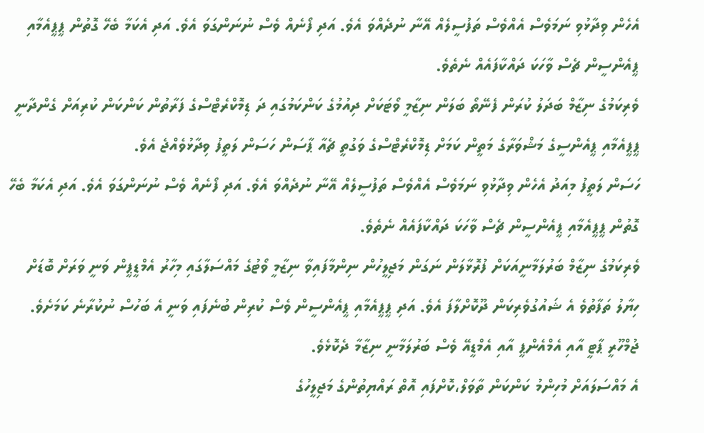އެހެން ވިދާޅުވި ނަމަވެސް އެއްވެސް ތަފުސީލެއް އޭނާ ނުދެއްވަ އެވެ. އަދި ފޯނެއް ވެސް ނުނަންގަވަ އެވެ. އަދި އެކަމާ ބެހޭ ގޮތުން ޕީޕީއެމާއި ޕީއެންސީން ޗެސް ވާހަކަ ދައްކާފައެއް ނެތެވެ.
ވެރިކަމުގެ ނިޒާމް ބަދަލު ކުރަން ފެނޭތޯ ބަލަން ނިޒާމީ ވޯޓަކަށް ދިއުމުގެ ކަންކަމުގައި ދަ ޑިމޮކްރެޓްސްގެ ފަރާތުން ކަންކަން ކުރިއަށް ގެންދާނީ ޕީޕީއެމާއި ޕީއެންސީގެ މަޝްވަރާގެ މަތީން ކަމަށް ޑިމޮކްރެޓްސްގެ ވަގުތީ ޗެއާ ޕާސަން ހަސަން ލަތީފު ވިދާޅުވެއްޖެ އެވެ.
ހަސަން ލަތީފު މިއަދު އެހެން ވިދާޅުވި ނަމަވެސް އެއްވެސް ތަފުސީލެއް އޭނާ ނުދެއްވަ އެވެ. އަދި ފޯނެއް ވެސް ނުނަންގަވަ އެވެ. އަދި އެކަމާ ބެހޭ ގޮތުން ޕީޕީއެމާއި ޕީއެންސީން ޗެސް ވާހަކަ ދައްކާފައެއް ނެތެވެ.
ވެރިކަމުގެ ނިޒާމް ބަރުލަމާނީއަކަށް ފުރޮޅާލަން ނަގަން މަޖިލީހުން ނިންމާފައިވާ ނިޒާމީ ވޯޓުގެ މައްސަލާގައި މިހާރު އެމްޑީޕީން ވަނީ ވަރަށް ބޮޑަށް ހިޔާލު ތަފާތުވެ އެ ޝައުގުވެރިކަން ދޫކޮށްލާފަ އެވެ. އަދި ޕީޕީއެމާއި ޕީއެންސީން ވެސް ކުރިން ބުނެފައި ވަނީ އެ ބަހުސް ނުކުރާނެ ކަމަށެވެ. ޖުމްހޫރީ ޕާޓީ އާއި އެމްއެންޕީ އާއި އެމްޑީއޭ ވެސް ބަރުލަމާނީ ނިޒާމާ ދެކޮޅެވެ.
އެ މައްސަލައަށް މުހިންމު ކަންކަން ތާވަލް،ކޮށްފައި އޮތް ރައްޔިތުންގެ މަޖިލީހުގެ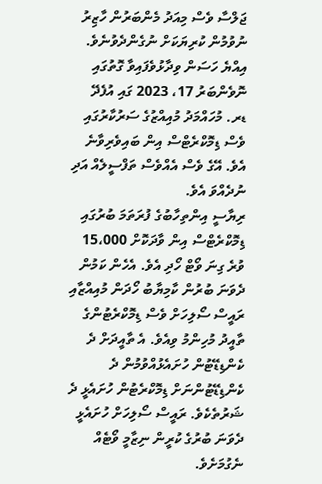ޖަލްސާ ވެސް މިއަދު މެންބަރުން ހާޒިރު ނުވުމުން ކުރިޔަކަށް ނުގެންދެވުނެވެ.
އިއްޔެ ހަސަން ވިދާޅުވެފައިވާ ގޮތުގައި ނޮވެންބަރު 17، 2023 ގައި އުފެދޭ ޑރ. މުހައްމަދު މުއިއްޒުގެ ސަރުކާރުގައި ވެސް ޑިމޮކްރެޓްސް އިން ބައިވެރިވާނެ އެވެ. އޭގެ ވެސް އެއްވެސް ތަފްސީލެއް އަދި ނުދެއްވަ އެވެ.
ރިޔާސީ އިންތިހާބުގެ ފުރަތަމަ ބުރުގައި ޑިމޮކްރެޓްސް އިން ވާދަކޮށް 15،000 ވުރެ ގިނަ ވޯޓް ހޯދި އެވެ. އެހެން ކަމުން ދެވަނަ ބުރުން ކާމިޔާބު ހޯދަން މުއިއްޒާއި ރައީސް ސޯލިހަށް ވެސް ޑިމޮކްރެޓުންގެ ތާއީދު މުހިންމު ވިއެވެ. އެ ތާއީދަށް ދެ ކެންޑިޑޭޓުން ހުށައެޅުއްވުމުން ދެ ކެންޑިޑޭޓުންނަށް ޑިމޮކްރެޓުން ހުށައެޅީ ދެ ޝަރުތެކެވެ. ރައީސް ސޯލިހަށް ހުށައެޅީ ދެވަނަ ބުރުގެ ކުރީން ނިޒާމީ ވޯޓެއް ނެގުމަށެވެ.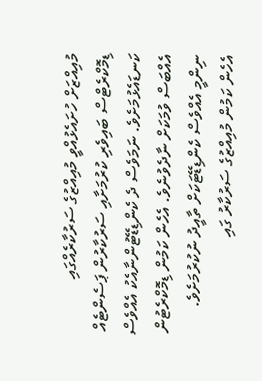މުއިއްޒަށް ހުށައެޅުއްވީ މުއިއްޒުގެ ސަރުކާރެއްގައި ޑިމޮކްރެޓްސް ބައިވެރި ކުރުމަށާއި ސަރުކާރުން ޕަސެންޓެއް ކަނޑައެޅުމަށެވެ. ނަމަވެސް ދެ ކެންޑިޑޭޓުންނާއެކު އެއްވެސް އެއްބަސް ވުމަކަށް ނާދެވުނެވެ. އެހެން ކަމުން ޑިމޮކްރެޓުން ނިންމީ އެއްވެސް ކެންޑިޑޭޓަކަށް ތާއީދު ނުކުރުމަށެވެ.
އެހެން ކަމުން މުއިއްޒުގެ ސަރުކާރު ގައި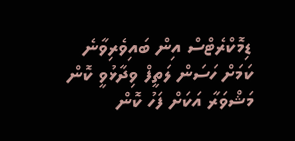ޑިމޮކްރެޓްސް އިން ބައިވެރިވާނެ ކަމަށް ހަސަން ލަތީފް ވިދާޅުވީ ކޮން މަޝްވަރާ އަކަށް ފަހު ކޮން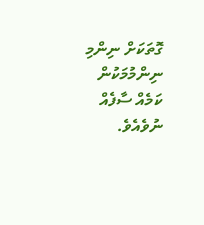ގޮތަކަށް ނިންމި ނިންމުމަކުން ކަމެއް ސާފެއް ނުވެއެވެ.